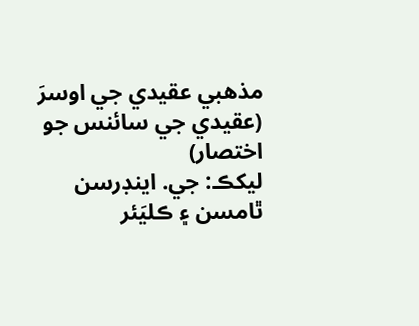مذهبي عقيدي جي اوسرَ
(عقيدي جي سائنس جو اختصار)
ليکڪ: جي. اينڊرسن ٿامسن ۽ ڪليَئر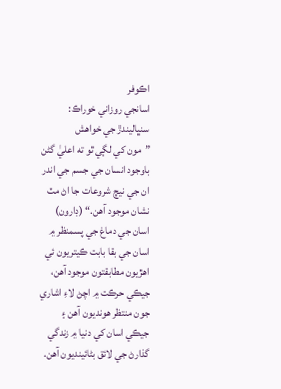اڪوفر
اسانجي روزاني خوراڪ: سنڀاليندڙ جي خواهش
”مون کي لڳي ٿو ته اعليٰ گڻن باوجود انسان جي جسم جي اندر ان جي نيچ شروعات جا اڻ مٽ نشان موجود آهن.“ (ڊارون)
اسان جي دماغ جي پسمنظر ۾ اسان جي بقا بابت ڪيتريون ئي اهڙيون مطابقتون موجود آهن، جيڪي حرڪت ۾ اچڻ لاءِ اشاري جون منتظر هونديون آهن ۽ جيڪي اسان کي دنيا ۾ زندگي گذارڻ جي لائق بڻائينديون آهن.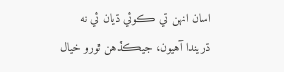اسان انهن تي ڪوئي ڌيان ئي نه ڌريندا آهيون، جيڪڏهن ٿورو خيال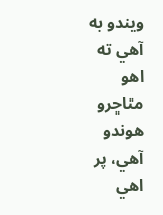ويندو به آهي ته اهو مٿاڇرو هوندو آهي، پر اهي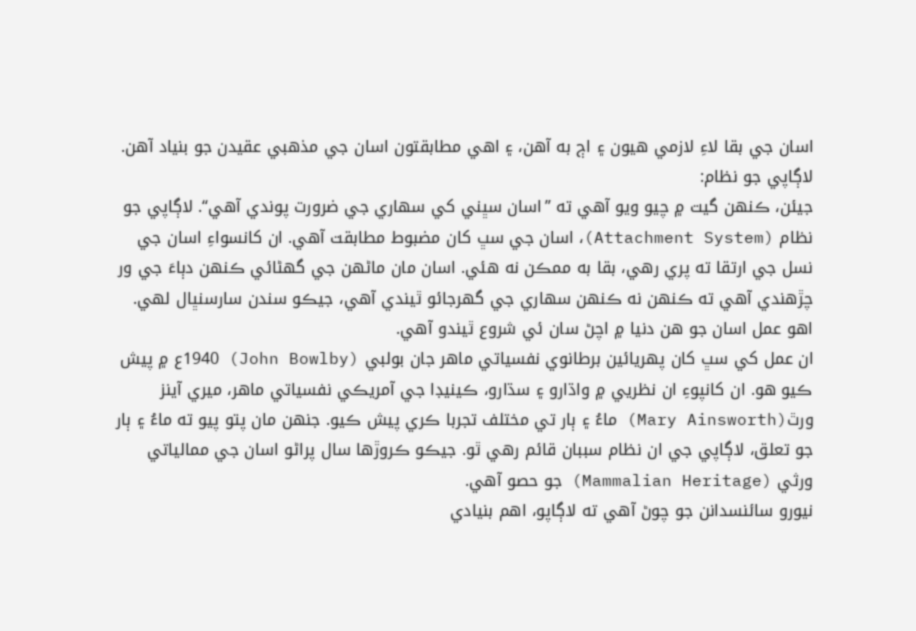اسان جي بقا لاءِ لازمي هيون ۽ اڄ به آهن، ۽ اهي مطابقتون اسان جي مذهبي عقيدن جو بنياد آهن.
لاڳاپي جو نظام:
جيئن، ڪنهن گيت ۾ چيو ويو آهي ته ”اسان سڀني کي سهاري جي ضرورت پوندي آهي“. لاڳاپي جو نظام (Attachment System)، اسان جي سڀ کان مضبوط مطابقت آهي. ان کانسواءِ اسان جي نسل جي ارتقا ته پري رهي، بقا به ممڪن نه هئي. اسان مان ماڻهن جي گهڻائي ڪنهن دٻاءَ جي ور چڙهندي آهي ته ڪنهن نه ڪنهن سهاري جي گهرجائو ٿيندي آهي، جيڪو سندن سارسنڀال لهي. اهو عمل اسان جو هن دنيا ۾ اچڻ سان ئي شروع ٿيندو آهي.
ان عمل کي سڀ کان پهريائين برطانوي نفسياتي ماهر جان بولبي (John Bowlby) 1940ع ۾ پيش ڪيو هو. ان کانپوءِ ان نظريي ۾ واڌارو ۽ سڌارو، ڪينيڊا جي آمريڪي نفسياتي ماهر، ميري آينز ورٿ(Mary Ainsworth) ماءُ ۽ ٻار تي مختلف تجربا ڪري پيش ڪيو. جنهن مان پتو پيو ته ماءُ ۽ ٻار جو تعلق، لاڳاپي جي ان نظام سببان قائم رهي ٿو. جيڪو ڪروڙها سال پراڻو اسان جي ممالياتي ورثي (Mammalian Heritage) جو حصو آهي.
نيورو سائنسدانن جو چوڻ آهي ته لاڳاپو، اهم بنيادي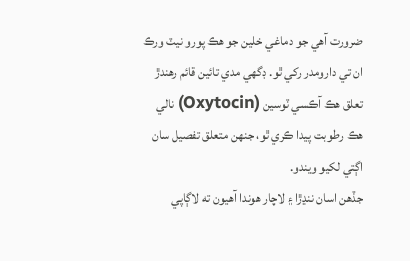ضرورت آهي جو دماغي خلين جو هڪ پورو نيٽ ورڪ ان تي دارومدر رکي ٿو. ڊگهي مدي تائين قائم رهندڙ تعلق هڪ آڪسي ٽوسين (Oxytocin) نالي هڪ رطوبت پيدا ڪري ٿو، جنهن متعلق تفصيل سان اڳتي لکيو ويندو.
جڏهن اسان ننڍڙا ۽ لاچار هوندا آهيون ته لاڳاپي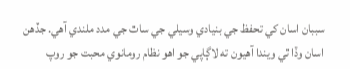سببان اسان کي تحفظ جي بنيادي وسيلي جي ساٿ جي مدد ملندي آهي. جڏهن اسان وڏا ٿي ويندا آهيون ته لاڳاپي جو اهو نظام رومانوي محبت جو روپ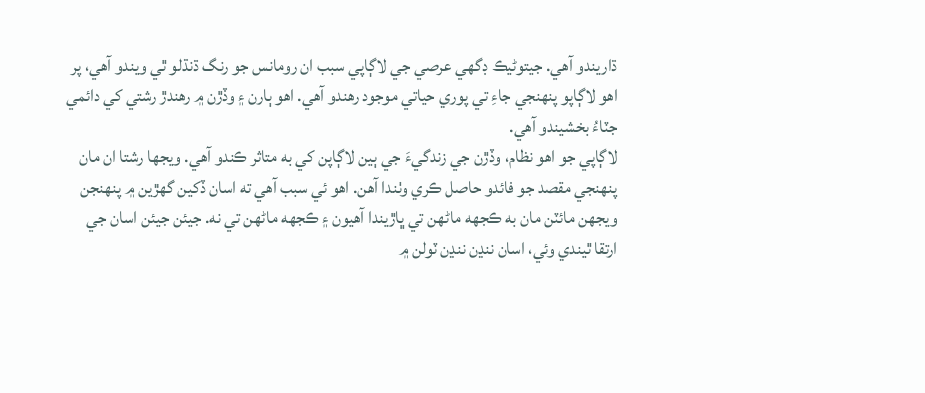ڌاريندو آهي. جيتوڻيڪ ڊگهي عرصي جي لاڳاپي سبب ان رومانس جو رنگ ڌنڌلو ٿي ويندو آهي، پر اهو لاڳاپو پنهنجي جاءِ تي پوري حياتي موجود رهندو آهي. اهو ٻارن ۽ وڏڙن ۾ رهندڙ رشتي کي دائمي جٽاءُ بخشيندو آهي.
لاڳاپي جو اهو نظام، وڏڙن جي زندگيءَ جي ٻين لاڳاپن کي به متاثر ڪندو آهي. ويجها رشتا ان مان پنهنجي مقصد جو فائدو حاصل ڪري وٺندا آهن. اهو ئي سبب آهي ته اسان ڏکين گهڙين ۾ پنهنجن ويجهن مائٽن مان به ڪجهه ماڻهن تي ڀاڙيندا آهيون ۽ ڪجهه ماڻهن تي نه. جيئن جيئن اسان جي ارتقا ٿيندي وئي، اسان ننڍن ننڍن ٽولن ۾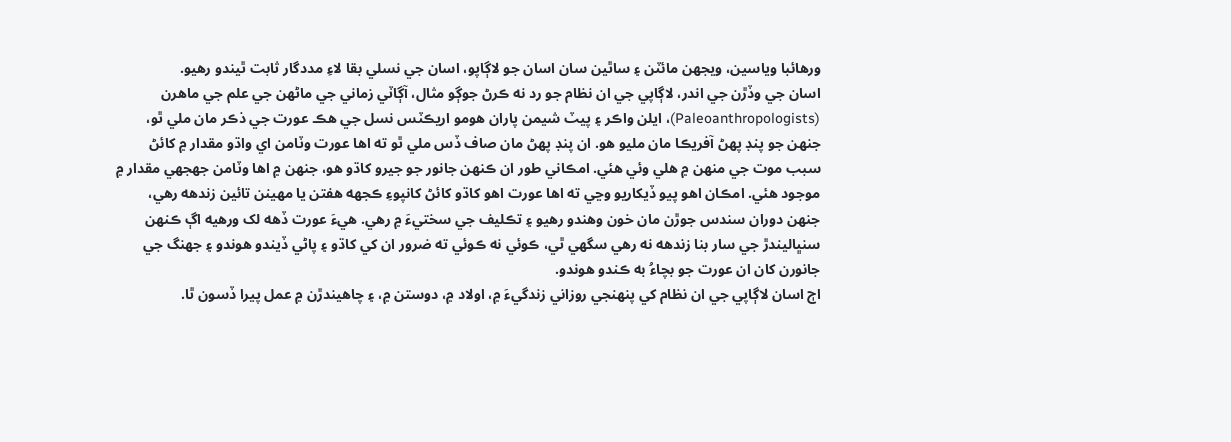ورهائبا وياسين، ويجهن مائٽن ۽ ساٿين سان اسان جو لاڳاپو، اسان جي نسلي بقا لاءِ مددگار ثابت ٿيندو رهيو.
اسان جي وڏڙن جي اندر، لاڳاپي جي ان نظام جو رد نه ڪرڻ جوڳو مثال، آڳاٽي زماني جي ماڻهن جي علم جي ماهرن (Paleoanthropologists)، ايلن واڪر ۽ پيٽ شيمن پاران هومو اريڪٽس نسل جي هڪ عورت جي ذڪر مان ملي ٿو، جنهن جو پنڊ پهڻ آفريڪا مان مليو هو. ان پنڊ پهڻ مان صاف ڏس ملي ٿو ته اها عورت وٽامن اي واڌو مقدار ۾ کائڻ سبب موت جي منهن ۾ هلي وئي هئي. امڪاني طور ان ڪنهن جانور جو جيرو کاڌو هو، جنهن ۾ اها وٽامن جهجهي مقدار ۾ موجود هئي. امڪان اهو پيو ڏيکاريو وڃي ته اها عورت اهو کاڌو کائڻ کانپوءِ ڪجهه هفتن يا مهينن تائين زندهه رهي، جنهن دوران سندس جوڙن مان خون وهندو رهيو ۽ تڪليف جي سختيءَ ۾ رهي. هيءَ عورت ڏهه لک ورهيه اڳ ڪنهن سنڀاليندڙ جي سار بنا زندهه نه رهي سگهي ٿي، ڪوئي نه ڪوئي ته ضرور ان کي کاڌو ۽ پاڻي ڏيندو هوندو ۽ جهنگ جي جانورن کان ان عورت جو بچاءُ به ڪندو هوندو.
اڄ اسان لاڳاپي جي ان نظام کي پنهنجي روزاني زندگيءَ ۾، اولاد ۾، دوستن ۾، ۽ چاهيندڙن ۾ عمل پيرا ڏسون ٿا.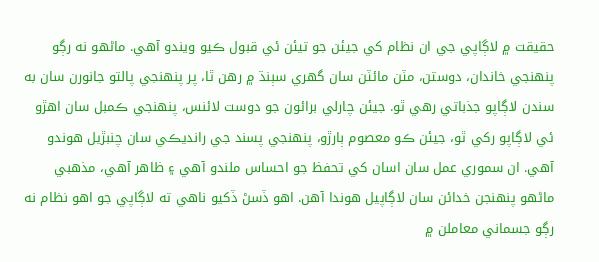حقيقت ۾ لاڳاپي جي ان نظام کي جيئن جو تيئن ئي قبول ڪيو ويندو آهي. ماڻهو نه رڳو پنهنجي خاندان، دوستن، مٽن مائٽن سان گهري سٻنڌ ۾ رهن ٿا، پر پنهنجي پالتو جانورن سان به سندن لاڳاپو جذباتي رهي ٿو. جيئن چارلي برائون جو دوست لائنس، پنهنجي ڪمبل سان اهڙو ئي لاڳاپو رکي ٿو، جيئن ڪو معصوم ٻارڙو، پنهنجي پسند جي رانديڪي سان چنبڙيل هوندو آهي. ان سموري عمل سان اسان کي تحفظ جو احساس ملندو آهي ۽ ظاهر آهي، مذهبي ماڻهو پنهنجن خدائن سان لاڳاپيل هوندا آهن. اهو ڏسڻ ڏکيو ناهي ته لاڳاپي جو اهو نظام نه رڳو جسماني معاملن ۾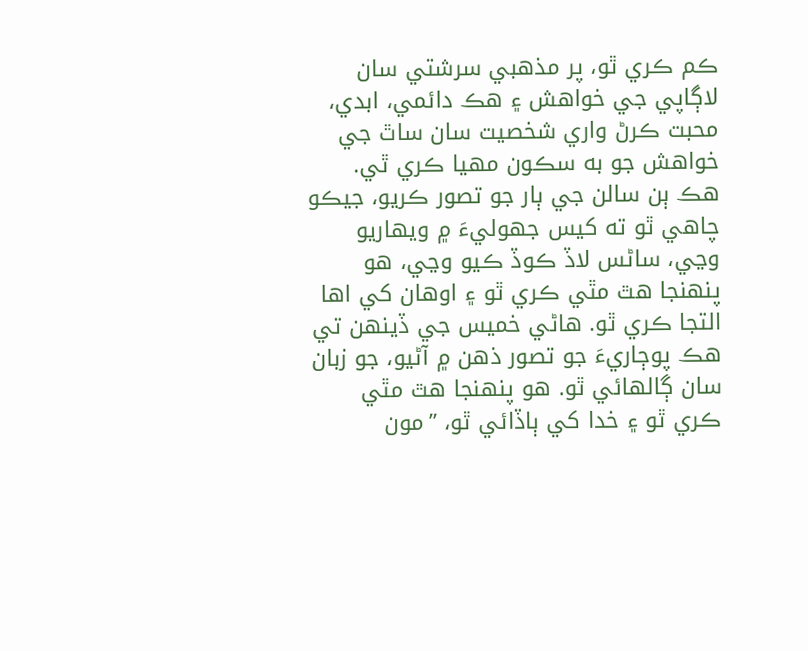ڪم ڪري ٿو، پر مذهبي سرشتي سان لاڳاپي جي خواهش ۽ هڪ دائمي، ابدي، محبت ڪرڻ واري شخصيت سان ساٿ جي خواهش جو به سڪون مهيا ڪري ٿي.
هڪ ٻن سالن جي ٻار جو تصور ڪريو، جيڪو چاهي ٿو ته کيس جهوليءَ ۾ ويهاريو وڃي، ساڻس لاڏ ڪوڏ ڪيو وڃي، هو پنهنجا هٿ مٿي ڪري ٿو ۽ اوهان کي اها التجا ڪري ٿو. هاڻي خميس جي ڏينهن تي هڪ پوڄاريءَ جو تصور ذهن ۾ آڻيو، جو زبان سان ڳالهائي ٿو. هو پنهنجا هٿ مٿي ڪري ٿو ۽ خدا کي ٻاڏائي ٿو، ”مون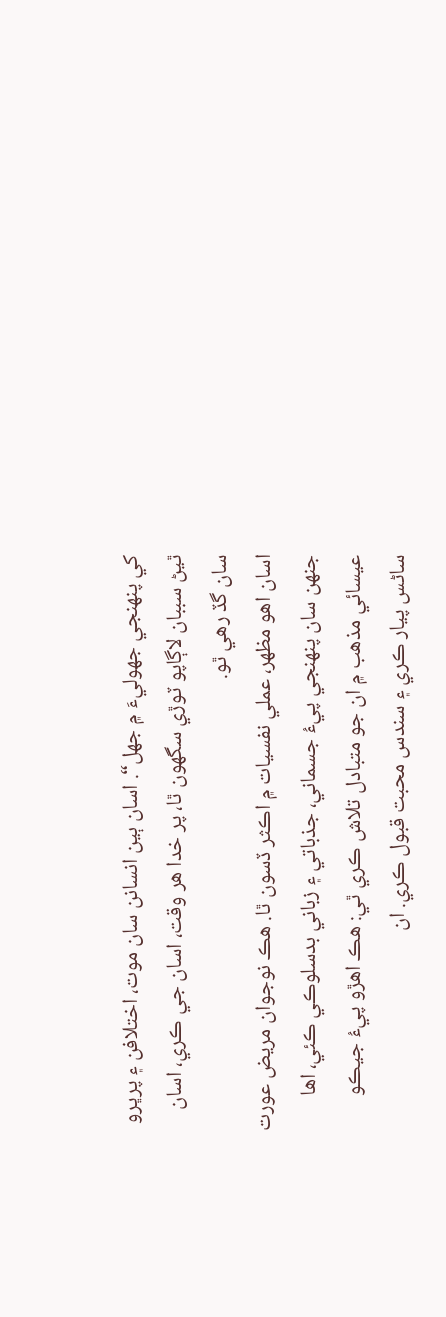کي پنهنجي جهوليءَ ۾ جهل“. اسان ٻين انسانن سان موت، اختلافن ۽ پرڀرو ٿيڻ سببان لاڳاپو ٽوڙي سگهون ٿا، پر خدا هر وقت، اسان جي ڪري، اسان سان گڏ رهي ٿو.
اسان اهو مظهر، عملي نفسيات ۾ اڪثر ڏسون ٿا. هڪ نوجوان مريض عورت جنهن سان پنهنجي پيءُ جسماني، جذباتي ۽ زباني بدسلوڪي ڪئي، اها عيسائي مذهب ۾ ان جو متبادل تلاش ڪري ٿي: هڪ اهڙو پيءُ جيڪو ساڻس پيار ڪري ۽ سندس محبت قبول ڪري. ان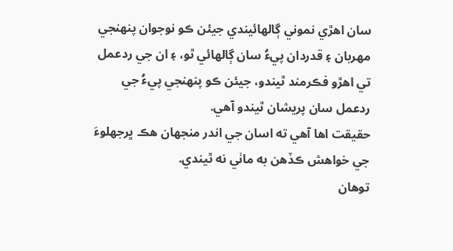سان اهڙي نموني ڳالهائيندي جيئن ڪو نوجوان پنهنجي مهربان ۽ قدردان پيءُ سان ڳالهائي ٿو، ۽ ان جي ردعمل تي اهڙو فڪرمند ٿيندو، جيئن ڪو پنهنجي پيءُ جي ردعمل سان پريشان ٿيندو آهي.
حقيقت اها آهي ته اسان جي اندر منجهان هڪ ڀرجهلوءَ جي خواهش ڪڏهن به ماٺي نه ٿيندي.
توهان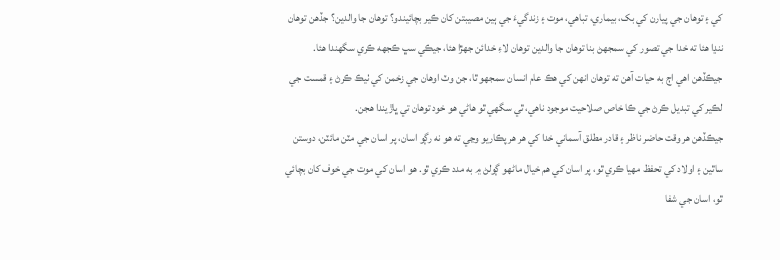کي ۽ توهان جي پيارن کي بک، بيماري، تباهي، موت ۽ زندگيءَ جي ٻين مصيبتن کان ڪير بچائيندو؟ توهان جا والدين؟ جڏهن توهان ننڍا هئا ته خدا جي تصور کي سمجهڻ بنا توهان جا والدين توهان لاءِ خدائن جهڙا هئا، جيڪي سڀ ڪجهه ڪري سگهندا هئا. جيڪڏهن اهي اڄ به حيات آهن ته توهان انهن کي هڪ عام انسان سمجهو ٿا، جن وٽ اوهان جي زخمن کي ٺيڪ ڪرڻ ۽ قمست جي لڪير کي تبديل ڪرڻ جي ڪا خاص صلاحيت موجود ناهي، ٿي سگهي ٿو هاڻي هو خود توهان تي ڀاڙيندا هجن.
جيڪڏهن هر وقت حاضر ناظر ۽ قادر مطلق آسماني خدا کي هر هر پڪاريو وڃي ته هو نه رڳو اسان، پر اسان جي مٽن مائٽن، دوستن ساٿين ۽ اولاد کي تحفظ مهيا ڪري ٿو، پر اسان کي هم خيال ماڻهو ڳولڻ ۾ به مدد ڪري ٿو. هو اسان کي موت جي خوف کان بچائي ٿو، اسان جي شفا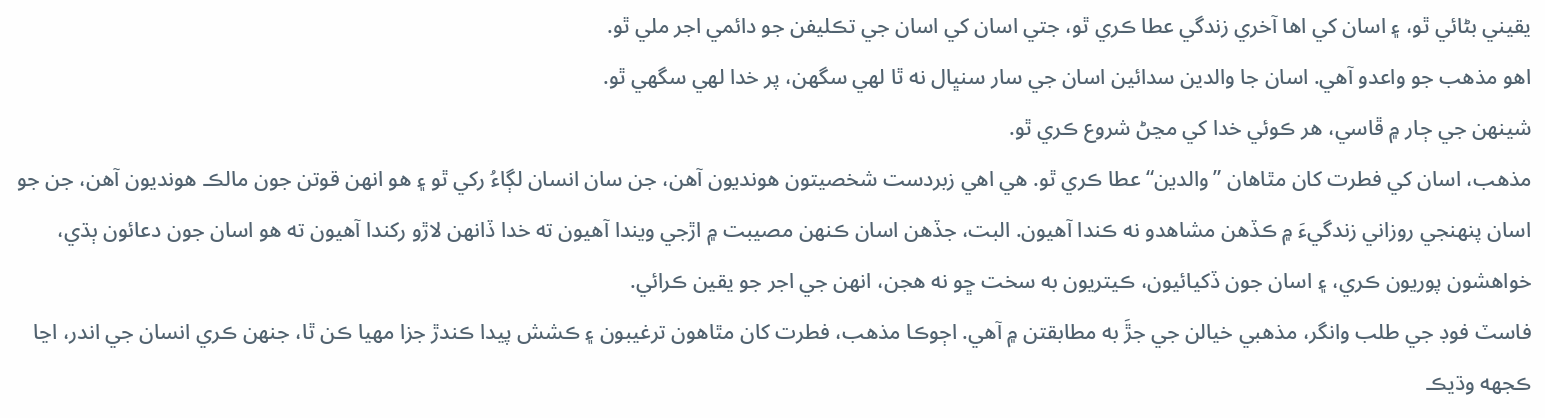يقيني بڻائي ٿو، ۽ اسان کي اها آخري زندگي عطا ڪري ٿو، جتي اسان کي اسان جي تڪليفن جو دائمي اجر ملي ٿو.
اهو مذهب جو واعدو آهي. اسان جا والدين سدائين اسان جي سار سنڀال نه ٿا لهي سگهن، پر خدا لهي سگهي ٿو.
شينهن جي ڄار ۾ ڦاسي، هر ڪوئي خدا کي مڃڻ شروع ڪري ٿو.
مذهب، اسان کي فطرت کان مٿاهان ”والدين“ عطا ڪري ٿو. هي اهي زبردست شخصيتون هونديون آهن، جن سان انسان لڳاءُ رکي ٿو ۽ هو انهن قوتن جون مالڪ هونديون آهن، جن جو اسان پنهنجي روزاني زندگيءَ ۾ ڪڏهن مشاهدو نه ڪندا آهيون. البت، جڏهن اسان ڪنهن مصيبت ۾ اڙجي ويندا آهيون ته خدا ڏانهن لاڙو رکندا آهيون ته هو اسان جون دعائون ٻڌي، خواهشون پوريون ڪري، ۽ اسان جون ڏکيائيون، ڪيتريون به سخت ڇو نه هجن، انهن جي اجر جو يقين ڪرائي.
فاسٽ فوڊ جي طلب وانگر، مذهبي خيالن جي جڙَ به مطابقتن ۾ آهي. اڄوڪا مذهب، فطرت کان مٿاهون ترغيبون ۽ ڪشش پيدا ڪندڙ جزا مهيا ڪن ٿا، جنهن ڪري انسان جي اندر، اڃا ڪجهه وڌيڪ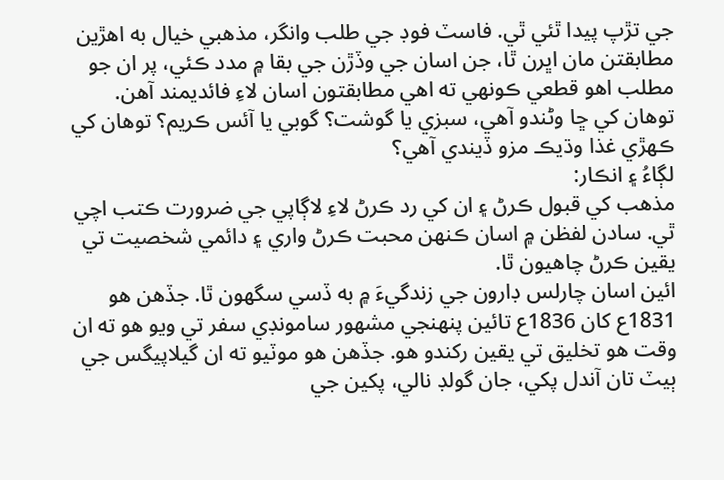جي تڙپ پيدا ٿئي ٿي. فاسٽ فوڊ جي طلب وانگر، مذهبي خيال به اهڙين مطابقتن مان اڀرن ٿا، جن اسان جي وڏڙن جي بقا ۾ مدد ڪئي، پر ان جو مطلب اهو قطعي ڪونهي ته اهي مطابقتون اسان لاءِ فائديمند آهن.
توهان کي ڇا وڻندو آهي، سبزي يا گوشت؟ گوبي يا آئس ڪريم؟ توهان کي ڪهڙي غذا وڌيڪ مزو ڏيندي آهي؟
لڳاءُ ۽ انڪار:
مذهب کي قبول ڪرڻ ۽ ان کي رد ڪرڻ لاءِ لاڳاپي جي ضرورت ڪتب اچي ٿي. سادن لفظن ۾ اسان ڪنهن محبت ڪرڻ واري ۽ دائمي شخصيت تي يقين ڪرڻ چاهيون ٿا.
ائين اسان چارلس ڊارون جي زندگيءَ ۾ به ڏسي سگهون ٿا. جڏهن هو 1831ع کان 1836ع تائين پنهنجي مشهور سامونڊي سفر تي ويو هو ته ان وقت هو تخليق تي يقين رکندو هو. جڏهن هو موٽيو ته ان گيلاپيگس جي ٻيٽ تان آندل پکي، جان گولڊ نالي، پکين جي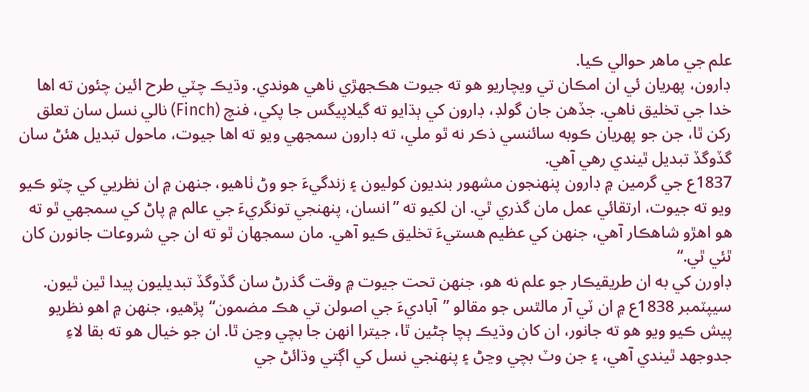علم جي ماهر حوالي ڪيا.
ڊارون، پهريان ئي ان امڪان تي ويچاريو هو ته جيوت هڪجهڙي ناهي هوندي. وڌيڪ چٽي طرح ائين چئون ته اها خدا جي تخليق ناهي. جڏهن جان گولڊ، ڊارون کي ٻڌايو ته گيلاپيگس جا پکي، فنچ (Finch) نالي نسل سان تعلق رکن ٿا، جن جو پهريان ڪوبه سائنسي ذڪر نه ٿو ملي، ته ڊارون سمجهي ويو ته اها جيوت، ماحول تبديل هئڻ سان گڏوگڏ تبديل ٿيندي رهي آهي.
1837ع جي گرمين ۾ ڊارون پنهنجون مشهور بنديون کوليون ۽ زندگيءَ جو وڻ ٺاهيو، جنهن ۾ ان نظريي کي چٽو ڪيو ويو ته جيوت، ارتقائي عمل مان گذري ٿي. ان لکيو ته ”انسان، پنهنجي تونگريءَ جي عالم ۾ پاڻ کي سمجهي ٿو ته هو اهڙو شاهڪار آهي، جنهن کي عظيم هستيءَ تخليق ڪيو آهي. مان سمجهان ٿو ته ان جي شروعات جانورن کان ٿئي ٿي.“
ڊاورن کي به ان طريقيڪار جو علم نه هو، جنهن تحت جيوت ۾ وقت گذرڻ سان گڏوگڏ تبديليون پيدا ٿين ٿيون. سيپٽمبر 1838ع ۾ ان ٽي آر مالٿس جو مقالو ”آباديءَ جي اصولن تي هڪ مضمون“ پڙهيو، جنهن ۾ اهو نظريو پيش ڪيو ويو هو ته جانور، ان کان وڌيڪ ٻچا ڄڻين ٿا، جيترا انهن جا بچي وڃن ٿا. ان جو خيال هو ته بقا لاءِ جدوجهد ٿيندي آهي، ۽ جن وٽ بچي وڃڻ ۽ پنهنجي نسل کي اڳتي وڌائڻ جي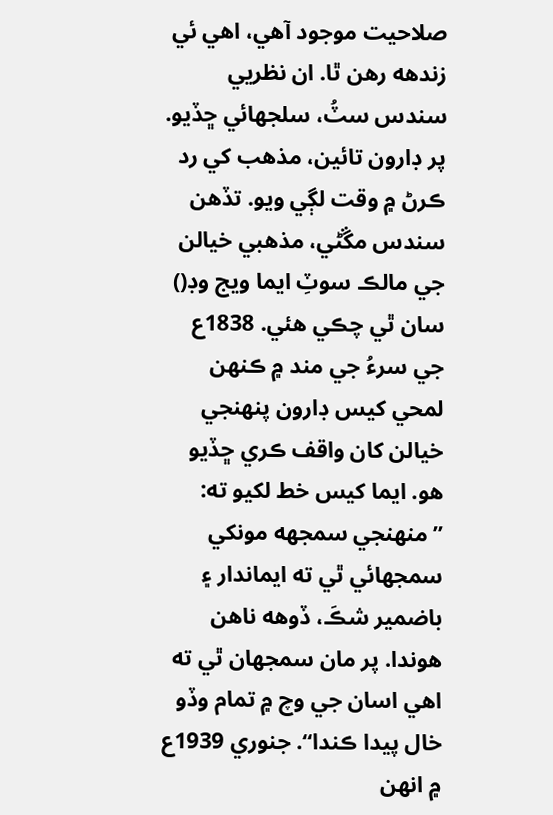صلاحيت موجود آهي، اهي ئي زندهه رهن ٿا. ان نظريي سندس سٽُ، سلجهائي ڇڏيو.
پر ڊارون تائين، مذهب کي رد ڪرڻ ۾ وقت لڳي ويو. تڏهن سندس مڱڻي، مذهبي خيالن جي مالڪ سوٽِ ايما ويج وڊ() سان ٿي چڪي هئي. 1838ع جي سرءُ جي مند ۾ ڪنهن لمحي کيس ڊارون پنهنجي خيالن کان واقف ڪري ڇڏيو هو. ايما کيس خط لکيو ته: ”منهنجي سمجهه مونکي سمجهائي ٿي ته ايماندار ۽ باضمير شڪَ، ڏوهه ناهن هوندا. پر مان سمجهان ٿي ته اهي اسان جي وچ ۾ تمام وڏو خال پيدا ڪندا“. جنوري 1939ع ۾ انهن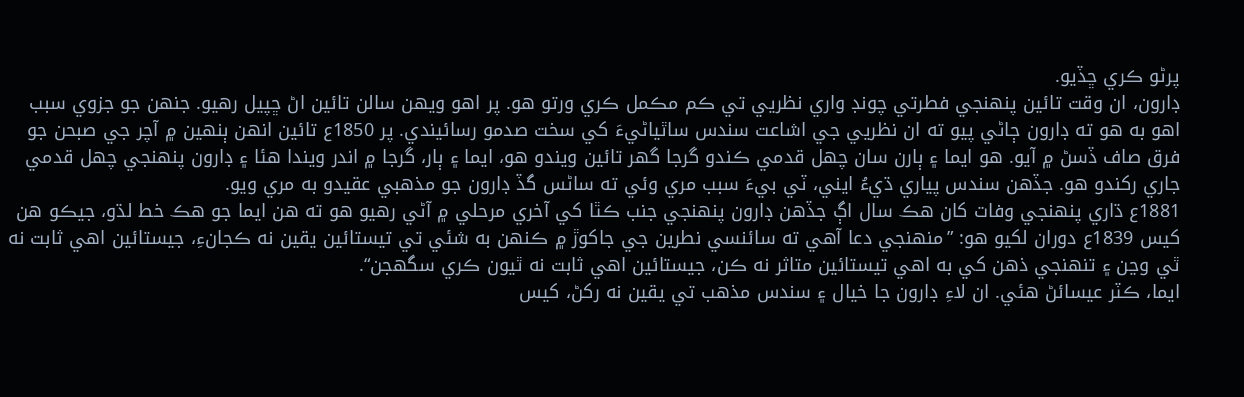پرڻو ڪري ڇڏيو.
ڊارون، ان وقت تائين پنهنجي فطرتي چونڊ واري نظريي تي ڪم مڪمل ڪري ورتو هو. پر اهو ويهن سالن تائين اڻ ڇپيل رهيو. جنهن جو جزوي سبب اهو به هو ته ڊارون ڄاڻي پيو ته ان نظريي جي اشاعت سندس ساٿياڻيءَ کي سخت صدمو رسائيندي. پر 1850ع تائين انهن ٻنهين ۾ آچر جي صبحن جو فرق صاف ڏسڻ ۾ آيو. هو ايما ۽ ٻارن سان چهل قدمي ڪندو گرجا گهر تائين ويندو هو، ايما ۽ ٻار، گرجا ۾ اندر ويندا هئا ۽ ڊارون پنهنجي چهل قدمي جاري رکندو هو. جڏهن سندس پياري ڌيءُ ايني، ٽي بيءَ سبب مري وئي ته ساڻس گڏ ڊارون جو مذهبي عقيدو به مري ويو.
1881ع ڌاري پنهنجي وفات کان هڪ سال اڳ جڏهن ڊارون پنهنجي جنب ڪٿا کي آخري مرحلي ۾ آڻي رهيو هو ته هن ايما جو هڪ خط لڌو، جيڪو هن کيس 1839ع دوران لکيو هو: ”منهنجي دعا آهي ته سائنسي نطرين جي جاکوڙ ۾ ڪنهن به شئي تي تيستائين يقين نه ڪجانءِ، جيستائين اهي ثابت نه ٿي وڃن ۽ تنهنجي ذهن کي به اهي تيستائين متاثر نه ڪن، جيستائين اهي ثابت نه ٿيون ڪري سگهجن“.
ايما، ڪٽر عيسائڻ هئي. ان لاءِ ڊارون جا خيال ۽ سندس مذهب تي يقين نه رکڻ، کيس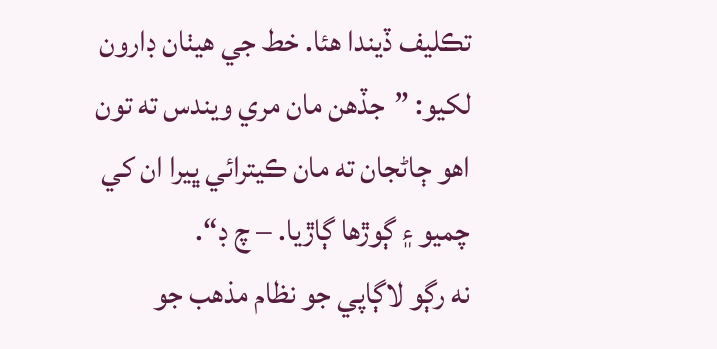تڪليف ڏيندا هئا. خط جي هيٺان ڊارون لکيو: ”جڏهن مان مري ويندس ته تون اهو ڄاڻجان ته مان ڪيترائي ڀيرا ان کي چميو ۽ ڳوڙها ڳاڙيا. – چ ڊ“.
نه رڳو لاڳاپي جو نظام مذهب جو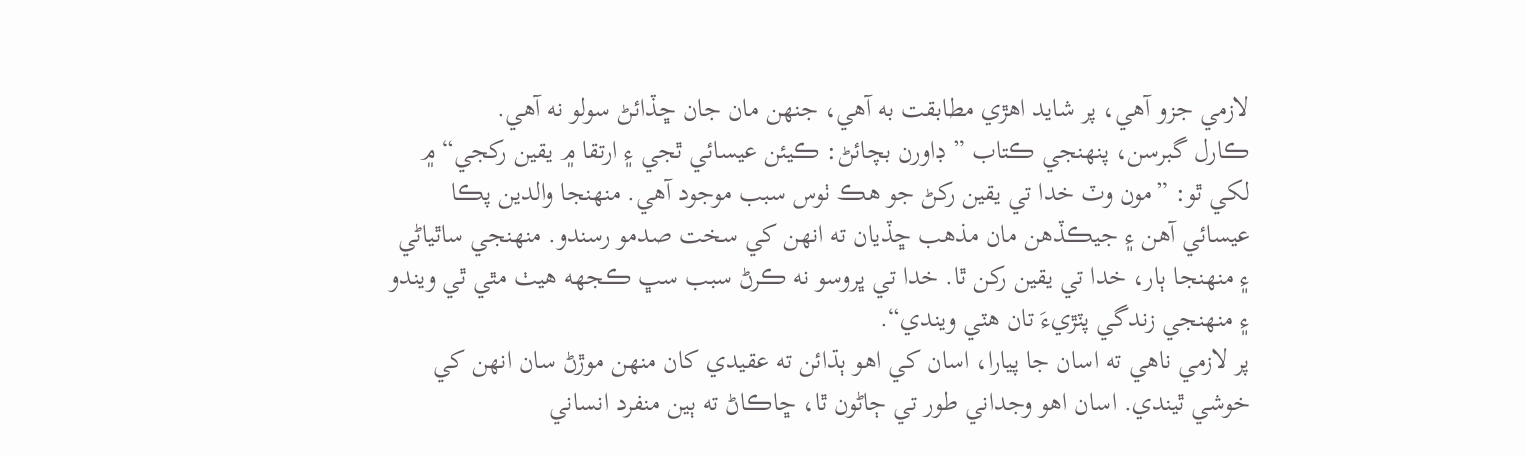لازمي جزو آهي، پر شايد اهڙي مطابقت به آهي، جنهن مان جان ڇڏائڻ سولو نه آهي.
ڪارل گبرسن، پنهنجي ڪتاب ” ڊاورن بچائڻ: ڪيئن عيسائي ٿجي ۽ ارتقا ۾ يقين رکجي“ ۾ لکي ٿو: ”مون وٽ خدا تي يقين رکڻ جو هڪ ٺوس سبب موجود آهي. منهنجا والدين پڪا عيسائي آهن ۽ جيڪڏهن مان مذهب ڇڏيان ته انهن کي سخت صدمو رسندو. منهنجي ساٿياڻي ۽ منهنجا ٻار، خدا تي يقين رکن ٿا. خدا تي ڀروسو نه ڪرڻ سبب سڀ ڪجهه هيٺ مٿي ٿي ويندو ۽ منهنجي زندگي پٽڙيءَ تان هٽي ويندي“.
پر لازمي ناهي ته اسان جا پيارا، اسان کي اهو ٻڌائن ته عقيدي کان منهن موڙڻ سان انهن کي خوشي ٿيندي. اسان اهو وجداني طور تي ڄاڻون ٿا، ڇاڪاڻ ته ٻين منفرد انساني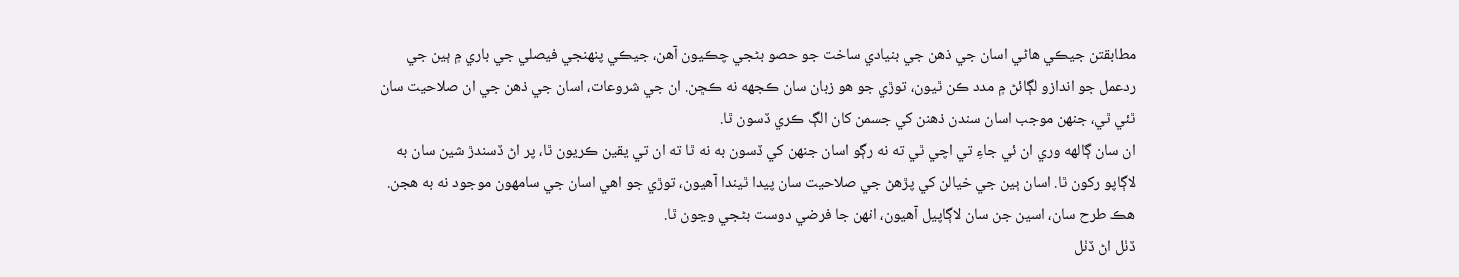مطابقتن جيڪي هاڻي اسان جي ذهن جي بنيادي ساخت جو حصو بڻجي چڪيون آهن، جيڪي پنهنجي فيصلي جي باري ۾ ٻين جي ردعمل جو اندازو لڳائڻ ۾ مدد ڪن ٿيون، توڙي جو هو زبان سان ڪجهه نه ڪڇن. ان جي شروعات، اسان جي ذهن جي ان صلاحيت سان ٿئي ٿي، جنهن موجب اسان سندن ذهنن کي جسمن کان الڳ ڪري ڏسون ٿا.
ان سان ڳالهه وري ان ئي جاءِ تي اچي ٿي ته نه رڳو اسان جنهن کي ڏسون به نه ٿا ته ان تي يقين ڪريون ٿا، پر اڻ ڏسندڙ شين سان به لاڳاپو رکون ٿا. اسان ٻين جي خيالن کي پڙهڻ جي صلاحيت سان پيدا ٿيندا آهيون، توڙي جو اهي اسان جي سامهون موجود نه به هجن. هڪ طرح سان، اسين جن سان لاڳاپيل آهيون، انهن جا فرضي دوست بڻجي وڃون ٿا.
ڏٺل اڻ ڏٺل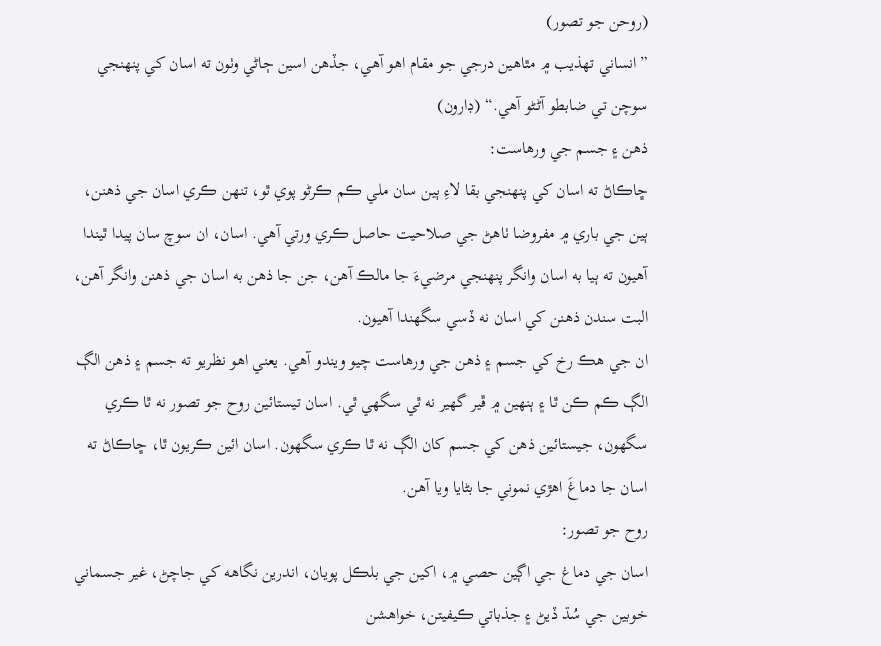(روحن جو تصور)
”انساني تهذيب ۾ مٿاهين درجي جو مقام اهو آهي، جڏهن اسين ڄاڻي وٺون ته اسان کي پنهنجي سوچن تي ضابطو آڻڻو آهي.“ (ڊارون)
ذهن ۽ جسم جي ورهاست:
ڇاڪاڻ ته اسان کي پنهنجي بقا لاءِ ٻين سان ملي ڪم ڪرڻو پوي ٿو، تنهن ڪري اسان جي ذهنن، ٻين جي باري ۾ مفروضا ٺاهڻ جي صلاحيت حاصل ڪري ورتي آهي. اسان، ان سوچ سان پيدا ٿيندا آهيون ته ٻيا به اسان وانگر پنهنجي مرضيءَ جا مالڪ آهن، جن جا ذهن به اسان جي ذهنن وانگر آهن، البت سندن ذهنن کي اسان نه ڏسي سگهندا آهيون.
ان جي هڪ رخ کي جسم ۽ ذهن جي ورهاست چيو ويندو آهي. يعني اهو نظريو ته جسم ۽ ذهن الڳ الڳ ڪم ڪن ٿا ۽ ٻنهين ۾ ڦير گهير نه ٿي سگهي ٿي. اسان تيستائين روح جو تصور نه ٿا ڪري سگهون، جيستائين ذهن کي جسم کان الڳ نه ٿا ڪري سگهون. اسان ائين ڪريون ٿا، ڇاڪاڻ ته اسان جا دماغَ اهڙي نموني جا بڻايا ويا آهن.
روح جو تصور:
اسان جي دماغ جي اڳين حصي ۾، اکين جي بلڪل پويان، اندرين نگاهه کي جاچڻ، غير جسماني خوبين جي سُڌ ڏيڻ ۽ جذباتي ڪيفيتن، خواهشن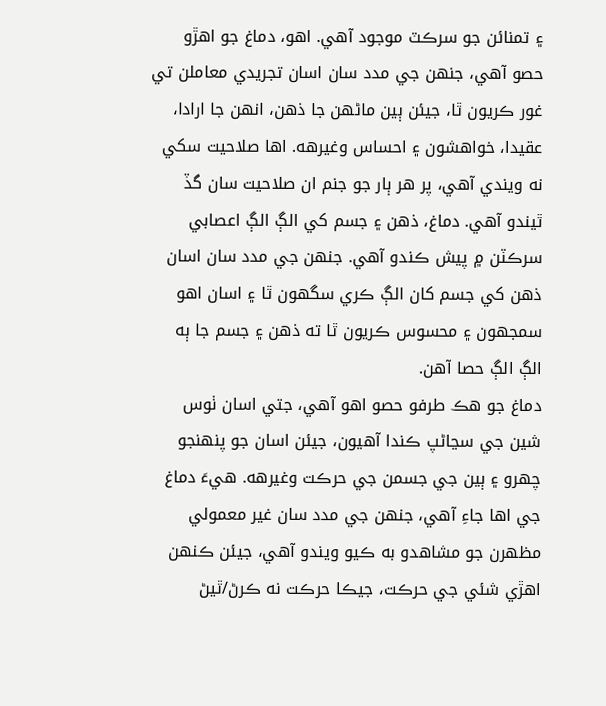۽ تمنائن جو سرڪٽ موجود آهي. اهو، دماغ جو اهڙو حصو آهي، جنهن جي مدد سان اسان تجريدي معاملن تي غور ڪريون ٿا، جيئن ٻين ماڻهن جا ذهن، انهن جا ارادا، عقيدا، خواهشون ۽ احساس وغيرهه. اها صلاحيت سکي نه ويندي آهي، پر هر ٻار جو جنم ان صلاحيت سان گڏ ٿيندو آهي. دماغ، ذهن ۽ جسم کي الڳ الڳ اعصابي سرڪٽن ۾ پيش ڪندو آهي. جنهن جي مدد سان اسان ذهن کي جسم کان الڳ ڪري سگهون ٿا ۽ اسان اهو سمجهون ۽ محسوس ڪريون ٿا ته ذهن ۽ جسم جا ٻه الڳ الڳ حصا آهن.
دماغ جو هڪ طرفو حصو اهو آهي، جتي اسان ٺوس شين جي سڃاڻپ ڪندا آهيون، جيئن اسان جو پنهنجو چهرو ۽ ٻين جي جسمن جي حرڪت وغيرهه. هيءَ دماغ جي اها جاءِ آهي، جنهن جي مدد سان غير معمولي مظهرن جو مشاهدو به ڪيو ويندو آهي، جيئن ڪنهن اهڙي شئي جي حرڪت، جيڪا حرڪت نه ڪرڻ/ٿيڻ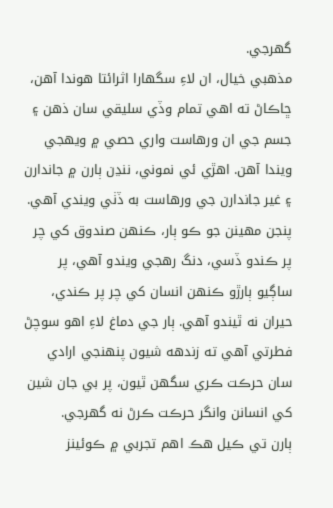گهرجي.
مذهبي خيال، ان لاءِ سگهارا اثرائتا هوندا آهن، ڇاڪاڻ ته اهي تمام وڏي سليقي سان ذهن ۽ جسم جي ان ورهاست واري حصي ۾ ويهجي ويندا آهن. اهڙي ئي نموني، ننڍن ٻارن ۾ جاندارن ۽ غير جاندارن جي ورهاست به ڏٺي ويندي آهي. پنجن مهينن جو ڪو ٻار، ڪنهن صندوق کي چر پر ڪندو ڏسي، دنگ رهجي ويندو آهي، پر ساڳيو ٻارڙو ڪنهن انسان کي چر پر ڪندي، حيران نه ٿيندو آهي. ٻار جي دماغ لاءِ اهو سوچڻ فطرتي آهي ته زندهه شيون پنهنجي ارادي سان حرڪت ڪري سگهن ٿيون، پر بي جان شين کي انسانن وانگر حرڪت ڪرڻ نه گهرجي.
ٻارن تي ڪيل هڪ اهم تجربي ۾ ڪوئينز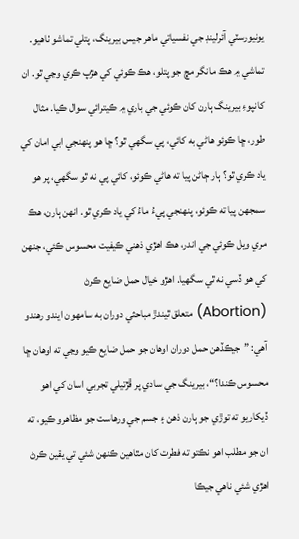يونيورسٽي آئرلينڊ جي نفسياتي ماهر جيس بيرينگ، پتلي تماشو ٺاهيو. تماشي ۾ هڪ مانگر مڇ جو پتلو، هڪ ڪوئي کي هڙپ ڪري وڃي ٿو. ان کانپوءِ بيرينگ ٻارن کان ڪوئي جي باري ۾ ڪيترائي سوال ڪيا. مثال طور، ڇا ڪوئو هاڻي به کائي، پي سگهي ٿو؟ ڇا هو پنهنجي ابي امان کي ياد ڪري ٿو؟ ٻار ڄاڻن پيا ته هاڻي ڪوئو، کائي پي نه ٿو سگهي، پر هو سمجهن پيا ته ڪوئو، پنهنجي پيءُ ماءُ کي ياد ڪري ٿو. انهن ٻارن، هڪ مري ويل ڪوئي جي اندر، هڪ اهڙي ذهني ڪيفيت محسوس ڪئي، جنهن کي هو ڏسي نه ٿي سگهيا. اهڙو خيال حمل ضايع ڪرڻ (Abortion) متعلق ٿيندڙ مباحثي دوران به سامهون ايندو رهندو آهي: ”جيڪڏهن حمل دوران اوهان جو حمل ضايع ڪيو وڃي ته اوهان ڇا محسوس ڪندا؟“، بيرينگ جي سادي پر ڦڙتيلي تجربي اسان کي اهو ڏيکاريو ته توڙي جو ٻارن ذهن ۽ جسم جي ورهاست جو مظاهرو ڪيو، ته ان جو مطلب اهو نڪتو ته فطرت کان مٿاهين ڪنهن شئي تي يقين ڪرڻ اهڙي شئي ناهي جيڪا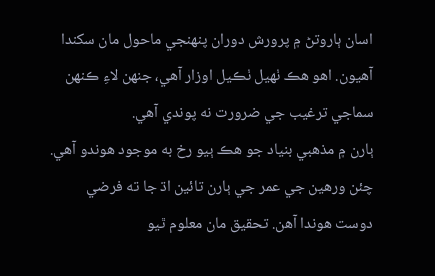اسان ٻاروتڻ ۾ پرورش دوران پنهنجي ماحول مان سکندا آهيون. اهو هڪ ٺهيل ٺڪيل اوزار آهي، جنهن لاءِ ڪنهن سماجي ترغيب جي ضرورت نه پوندي آهي.
ٻارن ۾ مذهبي بنياد جو هڪ ٻيو رخ به موجود هوندو آهي. چئن ورهين جي عمر جي ٻارن تائين اڌ جا ته فرضي دوست هوندا آهن. تحقيق مان معلوم ٿيو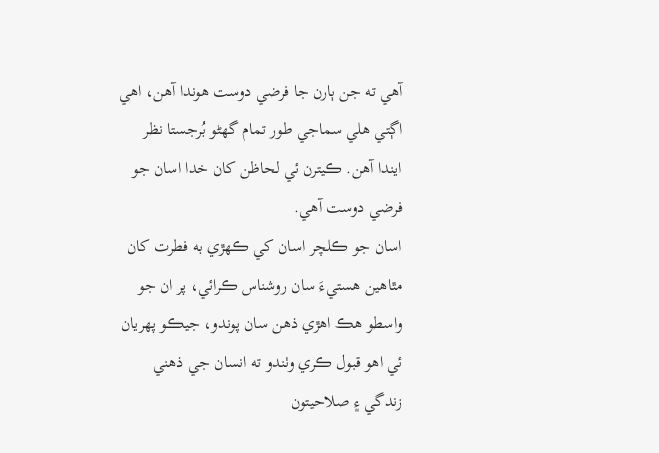آهي ته جن ٻارن جا فرضي دوست هوندا آهن، اهي اڳتي هلي سماجي طور تمام گهڻو بُرجستا نظر ايندا آهن. ڪيترن ئي لحاظن کان خدا اسان جو فرضي دوست آهي.
اسان جو ڪلچر اسان کي ڪهڙي به فطرت کان مٿاهين هستيءَ سان روشناس ڪرائي، پر ان جو واسطو هڪ اهڙي ذهن سان پوندو، جيڪو پهريان ئي اهو قبول ڪري وٺندو ته انسان جي ذهني زندگي ۽ صلاحيتون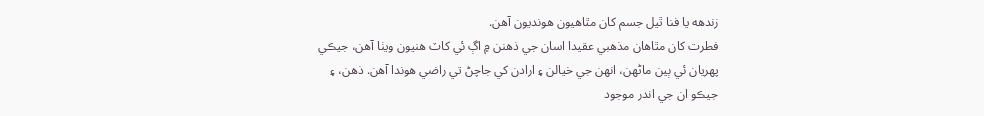زندهه يا فنا ٿيل جسم کان مٿاهيون هونديون آهن.
فطرت کان مٿاهان مذهبي عقيدا اسان جي ذهنن ۾ اڳ ئي کاٽ هنيون ويٺا آهن، جيڪي پهريان ئي ٻين ماڻهن، انهن جي خيالن ۽ ارادن کي جاچڻ تي راضي هوندا آهن. ذهن، ۽ جيڪو ان جي اندر موجود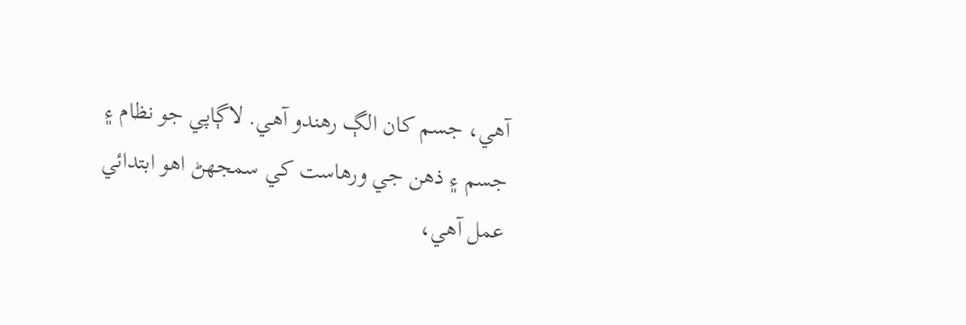آهي، جسم کان الڳ رهندو آهي. لاڳاپي جو نظام ۽ جسم ۽ ذهن جي ورهاست کي سمجهڻ اهو ابتدائي عمل آهي،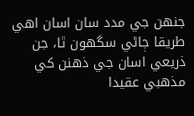جنهن جي مدد سان اسان اهي طريقا ڄاڻي سگهون ٿا، جن ذريعي اسان جي ذهنن کي مذهبي عقيدا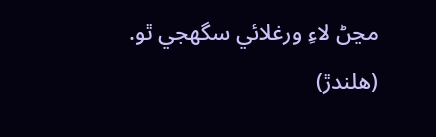مڃڻ لاءِ ورغلائي سگهجي ٿو.
(هلندڙ)